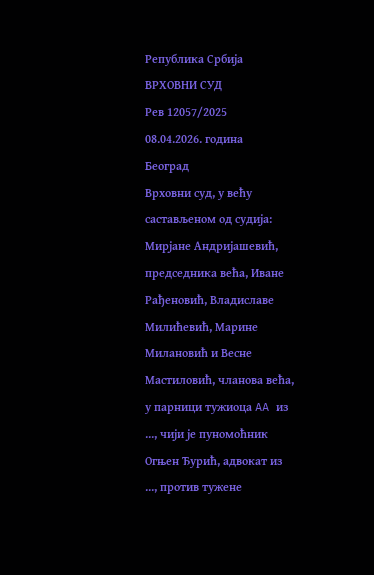Република Србија
ВРХОВНИ СУД
Рев 12057/2025
08.04.2026. година
Београд
Врховни суд, у већу састављеном од судија: Мирјане Андријашевић, председника већа, Иване Рађеновић, Владиславе Милићевић, Марине Милановић и Весне Мастиловић, чланова већа, у парници тужиоца AA из ..., чији је пуномоћник Огњен Ђурић, адвокат из ..., против тужене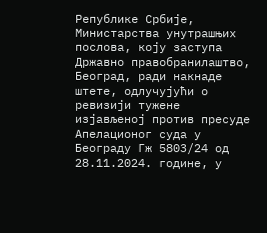Републике Србије, Министарства унутрашњих послова, коју заступа Државно правобранилаштво, Београд, ради накнаде штете, одлучујући о ревизији тужене изјављеној против пресуде Апелационог суда у Београду Гж 5803/24 од 28.11.2024. године, у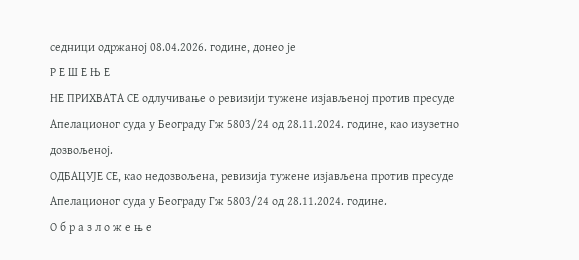седници одржаној 08.04.2026. године, донео је
Р Е Ш Е Њ Е
НЕ ПРИХВАТА СЕ одлучивање о ревизији тужене изјављеној против пресуде Апелационог суда у Београду Гж 5803/24 од 28.11.2024. године, као изузетно дозвољеној.
ОДБАЦУЈЕ СЕ, као недозвољена, ревизија тужене изјављена против пресуде Апелационог суда у Београду Гж 5803/24 од 28.11.2024. године.
О б р а з л о ж е њ е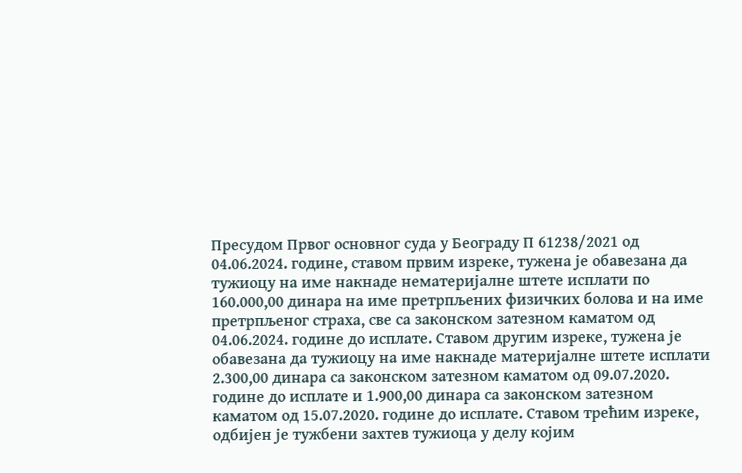Пресудом Првог основног суда у Београду П 61238/2021 од 04.06.2024. године, ставом првим изреке, тужена је обавезана да тужиоцу на име накнаде нематеријалне штете исплати по 160.000,00 динара на име претрпљених физичких болова и на име претрпљеног страха, све са законском затезном каматом од 04.06.2024. године до исплате. Ставом другим изреке, тужена је обавезана да тужиоцу на име накнаде материјалне штете исплати 2.300,00 динара са законском затезном каматом од 09.07.2020. године до исплате и 1.900,00 динара са законском затезном каматом од 15.07.2020. године до исплате. Ставом трећим изреке, одбијен је тужбени захтев тужиоца у делу којим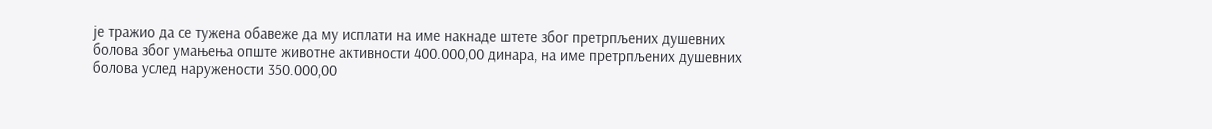је тражио да се тужена обавеже да му исплати на име накнаде штете због претрпљених душевних болова због умањења опште животне активности 400.000,00 динара, на име претрпљених душевних болова услед наружености 350.000,00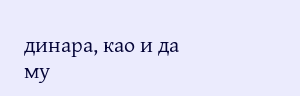динара, као и да му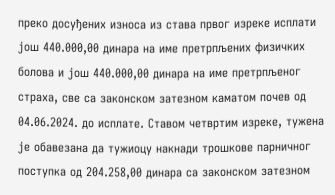преко досуђених износа из става првог изреке исплати још 440.000,00 динара на име претрпљених физичких болова и још 440.000,00 динара на име претрпљеног страха, све са законском затезном каматом почев од 04.06.2024. до исплате. Ставом четвртим изреке, тужена је обавезана да тужиоцу накнади трошкове парничног поступка од 204.258,00 динара са законском затезном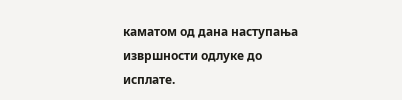каматом од дана наступања извршности одлуке до исплате.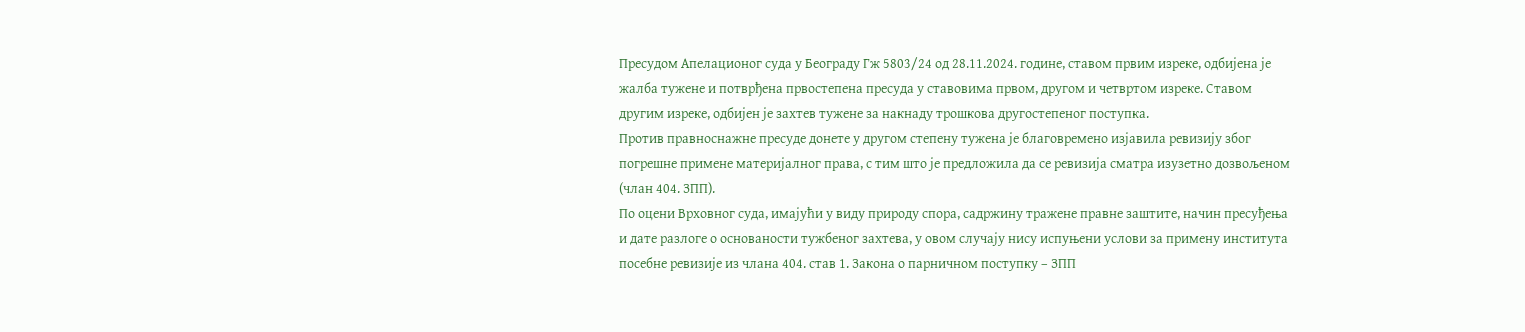Пресудом Апелационог суда у Београду Гж 5803/24 од 28.11.2024. године, ставом првим изреке, одбијена је жалба тужене и потврђена првостепена пресуда у ставовима првом, другом и четвртом изреке. Ставом другим изреке, одбијен је захтев тужене за накнаду трошкова другостепеног поступка.
Против правноснажне пресуде донете у другом степену тужена је благовремено изјавила ревизију због погрешне примене материјалног права, с тим што је предложила да се ревизија сматра изузетно дозвољеном (члан 404. ЗПП).
По оцени Врховног суда, имајући у виду природу спора, садржину тражене правне заштите, начин пресуђења и дате разлоге о основаности тужбеног захтева, у овом случају нису испуњени услови за примену института посебне ревизије из члана 404. став 1. Закона о парничном поступку – ЗПП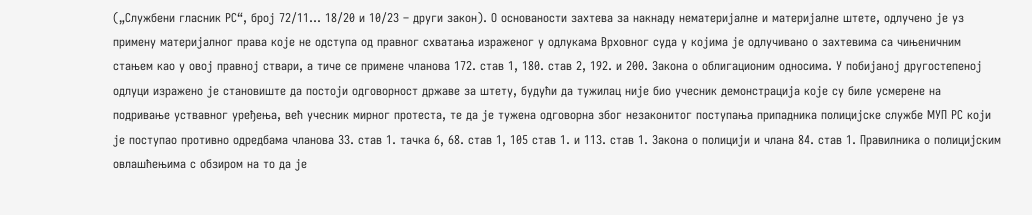(„Службени гласник РС“, број 72/11... 18/20 и 10/23 – други закон). О основаности захтева за накнаду нематеријалне и материјалне штете, одлучено је уз примену материјалног права које не одступа од правног схватања израженог у одлукама Врховног суда у којима је одлучивано о захтевима са чињеничним стањем као у овој правној ствари, а тиче се примене чланова 172. став 1, 180. став 2, 192. и 200. Закона о облигационим односима. У побијаној другостепеној одлуци изражено је становиште да постоји одговорност државе за штету, будући да тужилац није био учесник демонстрација које су биле усмерене на подривање уствавног уређења, већ учесник мирног протеста, те да је тужена одговорна због незаконитог поступања припадника полицијске службе МУП РС који је поступао противно одредбама чланова 33. став 1. тачка 6, 68. став 1, 105 став 1. и 113. став 1. Закона о полицији и члана 84. став 1. Правилника о полицијским овлашћењима с обзиром на то да је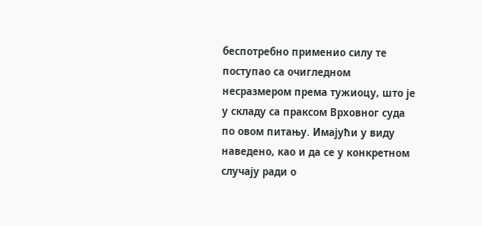беспотребно применио силу те поступао са очигледном несразмером према тужиоцу, што је у складу са праксом Врховног суда по овом питању. Имајући у виду наведено, као и да се у конкретном случају ради о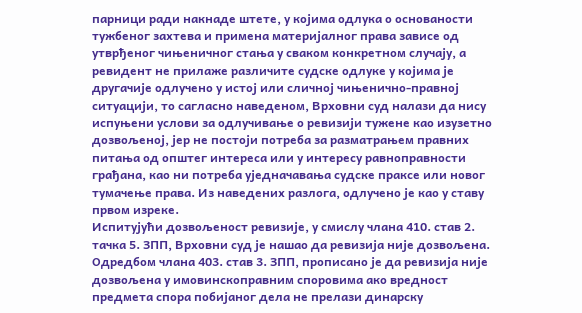парници ради накнаде штете, у којима одлука о основаности тужбеног захтева и примена материјалног права зависе од утврђеног чињеничног стања у сваком конкретном случају, а ревидент не прилаже различите судске одлуке у којима је другачије одлучено у истој или сличној чињенично-правној ситуацији, то сагласно наведеном, Врховни суд налази да нису испуњени услови за одлучивање о ревизији тужене као изузетно дозвољеној, јер не постоји потреба за разматрањем правних питања од општег интереса или у интересу равноправности грађана, као ни потреба уједначавања судске праксе или новог тумачење права. Из наведених разлога, одлучено је као у ставу првом изреке.
Испитујући дозвољеност ревизије, у смислу члана 410. став 2. тачка 5. ЗПП, Врховни суд је нашао да ревизија није дозвољена.
Одредбом члана 403. став 3. ЗПП, прописано је да ревизија није дозвољена у имовинскоправним споровима ако вредност предмета спора побијаног дела не прелази динарску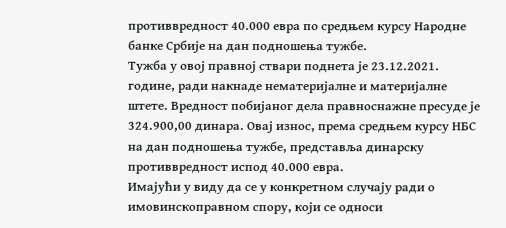противвредност 40.000 евра по средњем курсу Народне банке Србије на дан подношења тужбе.
Тужба у овој правној ствари поднета је 23.12.2021. године, ради накнаде нематеријалне и материјалне штете. Вредност побијаног дела правноснажне пресуде је 324.900,00 динара. Овај износ, према средњем курсу НБС на дан подношења тужбе, представља динарску противвредност испод 40.000 евра.
Имајући у виду да се у конкретном случају ради о имовинскоправном спору, који се односи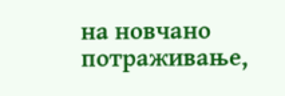на новчано потраживање,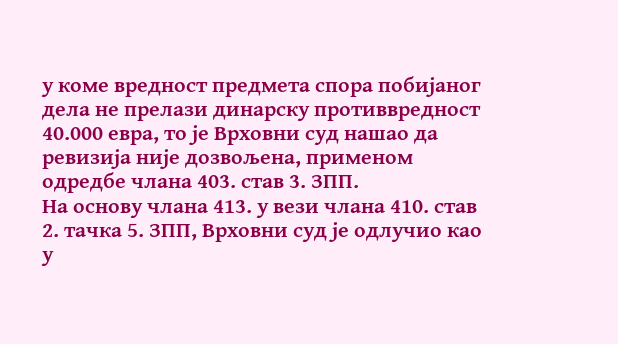у коме вредност предмета спора побијаног дела не прелази динарску противвредност 40.000 евра, то је Врховни суд нашао да ревизија није дозвољена, применом одредбе члана 403. став 3. ЗПП.
На основу члана 413. у вези члана 410. став 2. тачка 5. ЗПП, Врховни суд је одлучио као у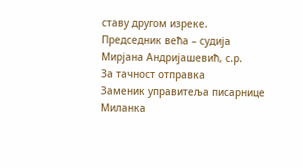ставу другом изреке.
Председник већа – судија
Мирјанa Андријашевић, с.р.
За тачност отправка
Заменик управитеља писарнице
Миланка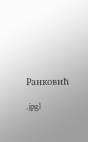Ранковић

.jpg)